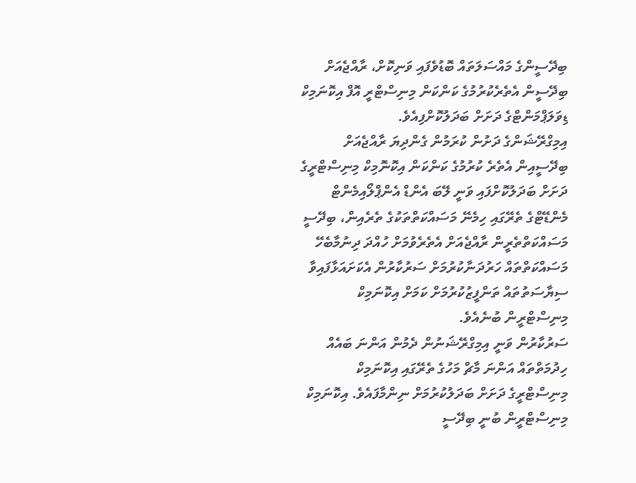ބިދޭސީންގެ މައްސަލަތައް ބޮޑުވެފައި ވަނިކޮށް، ރާއްޖެއަށް ބިދޭސީން އެތެރެކުރުމުގެ ކަންކަން މިނިސްޓްރީ އޮފް އިކޮނަމިކް ޑިވަލަޕްމަންޓްގެ ދަށަށް ބަދަލުކޮށްފިއެވެ.
އިމިގްރޭޝަންގެ ދަށުން ކުރަމުން ގެންދިޔަ ރާއްޖެއަށް ބިދޭސީއިން އެތެރެ ކުރުމުގެ ކަންކަން އިކޮނޮމިކް މިނިސްޓްރީގެ ދަށަށް ބަދަލުކޮށްފައި ވަނީ ލޭބަ އެންޑް އެންޕްލޯއިމެންޓް މެންޑޭޓްގެ ތެރޭގައި ހިމެނޭ މަސައްކަތްތަކުގެ ތެރެއިން، ބިދޭސީ މަސައްކަތްތެރީން ރާއްޖެއަށް އެތެރެވުމަށް ހުއްދަ ދިނުމާބެހޭ މަސައްކަތްތައް ހަރުދަނާކުރުމަށް ސަރުކާރުން އެކަށައަޅާފައިވާ ސިޔާސަތުތައް ތަންފީޒުކުރުމަށް ކަމަށް އިކޮނަމިކް މިނިސްޓްރީން ބުނެއެވެ.
ސަރުކާރުން ވަނީ އިމިގްރޭޝަނުން ދެމުން އަންނަ ބައެއް ހިދުމަތްތައް އަންނަ މާޗް މަހުގެ ތެރޭގައި އިކޮނަމިކް މިނިސްޓްރީގެ ދަށަށް ބަދަލުކުރުމަށް ނިންމާފައެވެ. އިކޮނަމިކް މިނިސްޓްރީން ބުނީ ބިދޭސީ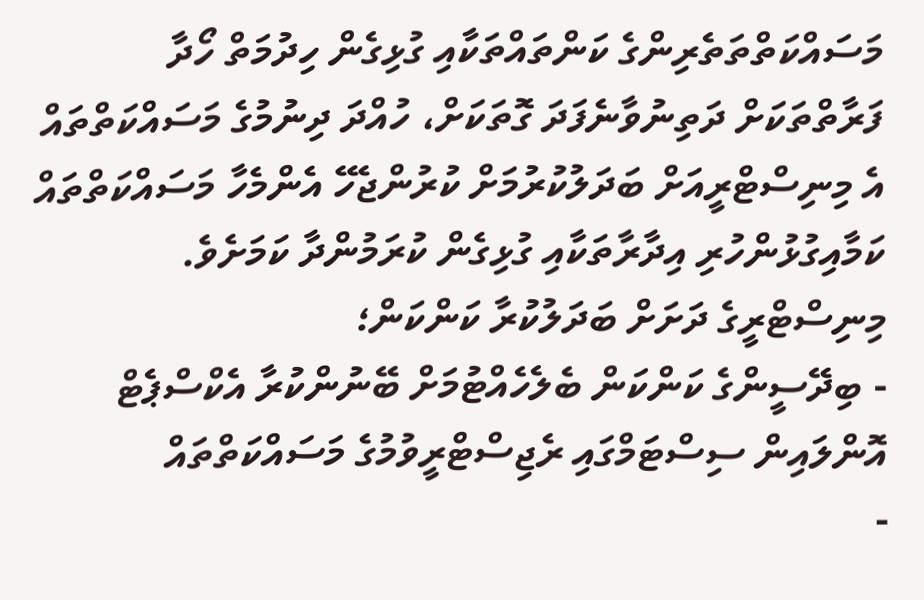މަސައްކަތްތަތެރިންގެ ކަންތައްތަކާއި ގުޅިގެން ހިދުމަތް ހޯދާ ފަރާތްތަކަށް ދަތިނުވާނެފަދަ ގޮތަކަށް، ހުއްދަ ދިނުމުގެ މަސައްކަތްތައް އެ މިނިސްޓްރީއަށް ބަދަލުކުރުމަށް ކުރުންޖެހޭ އެންމެހާ މަސައްކަތްތައް ކަމާއިގުޅުންހުރި އިދާރާތަކާއި ގުޅިގެން ކުރަމުންދާ ކަމަށެވެ.
މިނިސްޓްރީގެ ދަށަށް ބަދަލުކުރާ ކަންކަން؛
- ބިދޭސީންގެ ކަންކަން ބެލެހެއްޓުމަށް ބޭނުންކުރާ އެކްސްޕެޓް އޮންލައިން ސިސްޓަމްގައި ރެޖިސްޓްރީވުމުގެ މަސައްކަތްތައް
-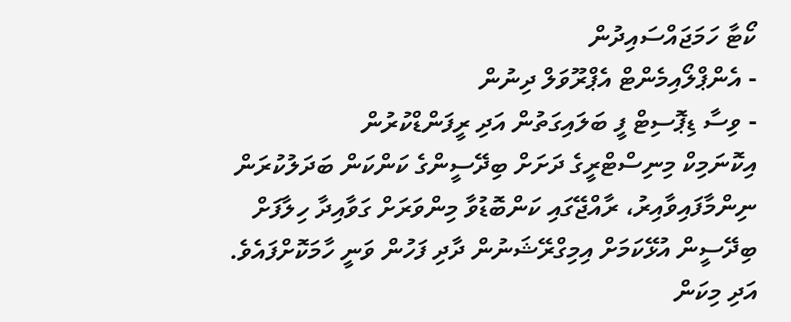ކޯޓާ ހަމަޖައްސައިދުން
- އެންޕްލޯއިމެންޓް އެޕްރޫވަލް ދިނުން
- ވިސާ ޑިޕޮސިޓް ފީ ބަލައިގަތުން އަދި ރީފަންޑްކުރުން
އިކޮނަމިކް މިނިސްޓްރީގެ ދަށަށް ބިދޭސީންގެ ކަންކަން ބަދަލުކުރަން ނިންމާފައިވާއިރު، ރާއްޖޭގައި ކަންބޮޑުވާ މިންވަރަށް ގަވާއިދާ ހިލާފަށް ބިދޭސީން އުޅޭކަމަށް އިމިގްރޭޝަނުން ދާދި ފަހުން ވަނީ ހާމަކޮށްފައެވެ. އަދި މިކަން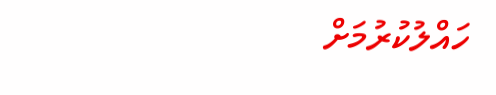ހައްލުކުރުމަށް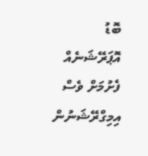ބޮޑު އޮޕަރޭޝަނެއް ފެށުމަށް ވެސް އިމިގްރޭޝަނުން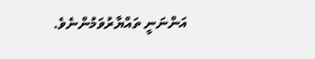އަންނަނީ ތައްޔާރުވަމުންނެވެ.